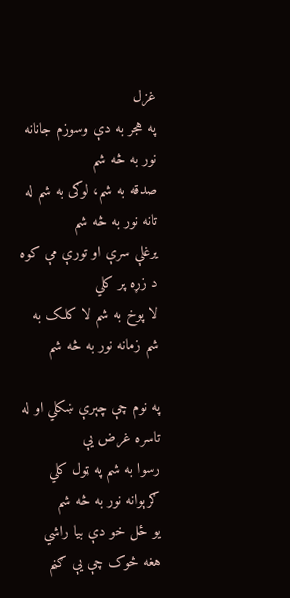غزل
په هجر به دې وسوزم جانانه نور به څه شم
صدقه به شم، لوګی به شم له تانه نور به څه شم
يرغلې سرې او تورې مې کوه د زړه پر کلي
لا پوخ به شم لا کلک به شم زمانه نور به څه شم

په نوم چې چېرې ښکلي او له تاسره غرض يې
رسوا به شم په ټول کلي ګرېوانه نور به څه شم
يو ځل خو دې بيا راشي هغه څوک چې يې ګڼم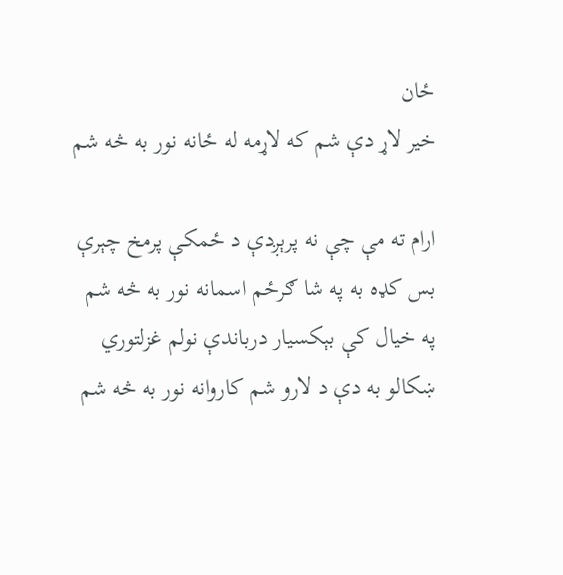ځان
خير لاړ دې شم که لاړمه له ځانه نور به څه شم

ارام ته مې چې نه پرېږدې د ځمکې پرمخ چېرې
بس کډه به په شا ګرځم اسمانه نور به څه شم
په خيال کې بېکسيار درباندې نولم غزلتوري
ښکالو به دې د لارو شم کاروانه نور به څه شم